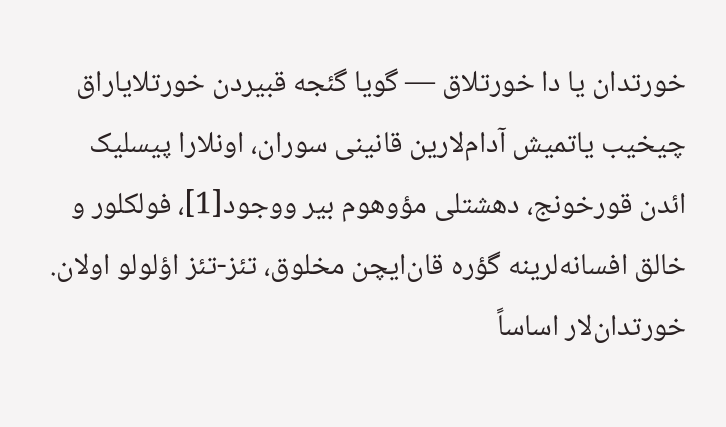خورتدان یا دا خورتلاق — گویا گئجه قبیردن خورتلایاراق چیخیب یاتمیش آدام‌لارین قانینی سوران، اونلارا پیسلیک ائدن قورخونج، دهشتلی مؤوهوم بیر ووجود[1]، فولکلور و خالق افسانه‌لرینه گؤره قان‌ایچن مخلوق، تئز-تئز اؤلولو اولان. خورتدان‌لار اساساً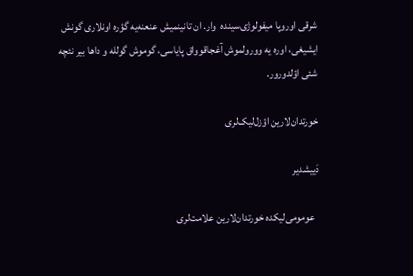شرقی اوروپا میفولوژی‌سینده  وار. ان تانینمیش عنعنه‌یه گؤره اونلاری گونش ایشیغی، اوره یه وورولموش آغجاقوواق پایاسی، گوموش گولله و داها بیر نئچه شئی اؤلدورور.

خورتدان‌لارین اؤزل‌لیک‌لری

دَییشدیر

  عومومی‌لیکده خورتدان‌لارین علامت‌لری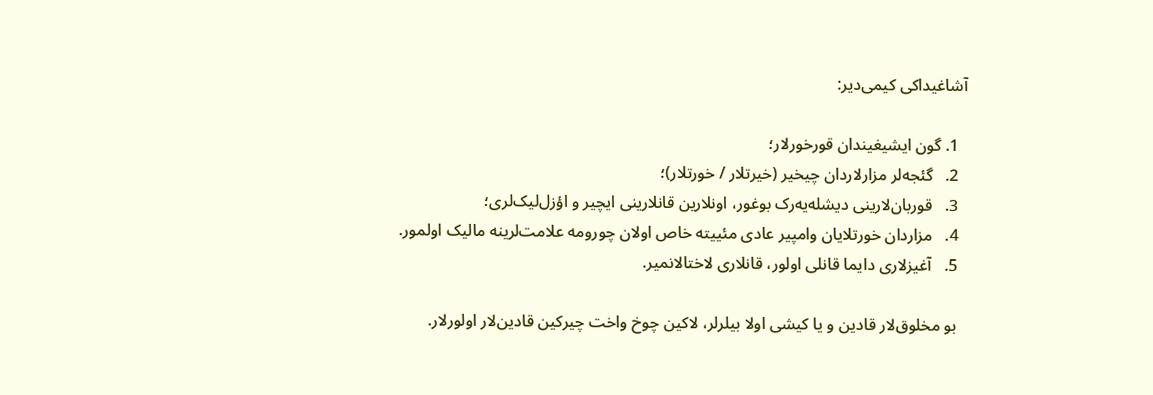آشاغیداکی کیمی‌دیر:

  1. گون ایشیغیندان قورخورلار؛
  2.   گئجه‌لر مزارلاردان چیخیر (خیرتلار / خورتلار)؛
  3.   قوربان‌لارینی دیشله‌یه‌رک بوغور، اونلارین قانلارینی ایچیر و اؤزل‌لیک‌لری؛
  4.   مزاردان خورتلایان وامپیر عادی مئییته خاص اولان چورومه علامت‌لرینه مالیک اولمور.
  5.   آغیزلاری دایما قانلی اولور، قانلاری لاختالانمیر.

  بو مخلوق‌لار قادین و یا کیشی اولا بیلرلر، لاکین چوخ واخت چیرکین قادین‌لار اولورلار.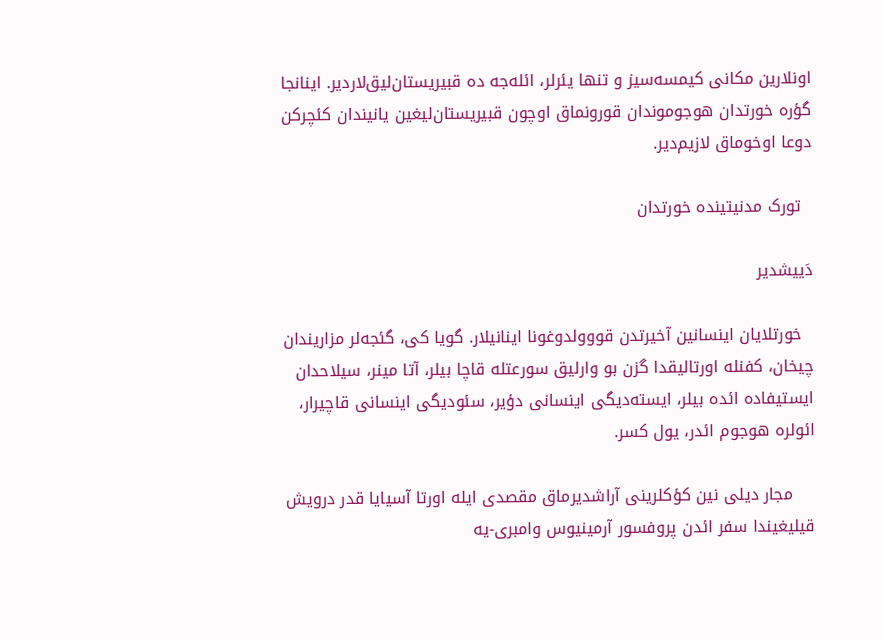اونلارین مکانی کیمسه‌سیز و تنها یئرلر، ائله‌جه ده قبیریستان‌لیق‌لاردیر. اینانجا گؤره خورتدان هوجوموندان قورونماق اوچون قبیریستان‌لیغین یانیندان کئچرکن دوعا اوخوماق لازیم‌دیر.

  تورک مدنیتینده خورتدان

دَییشدیر

  خورتلایان اینسانین آخیرتدن قووولدوغونا اینانیلار. گویا کی، گئجه‌لر مزاریندان چیخان، کفنله اورتالیقدا گزن بو وارلیق سورعتله قاچا بیلر، آتا مینر، سیلاحدان ایستیفاده ائده بیلر، ایسته‌دیگی اینسانی دؤیر، سئودیگی اینسانی قاچیرار، ائولره هوجوم ائدر، یول کسر.

    مجار دیلی نین کؤکلرینی آراشدیرماق مقصدی ایله اورتا آسیایا قدر درویش قیلیغیندا سفر ائدن پروفسور آرمینیوس وامبری-یه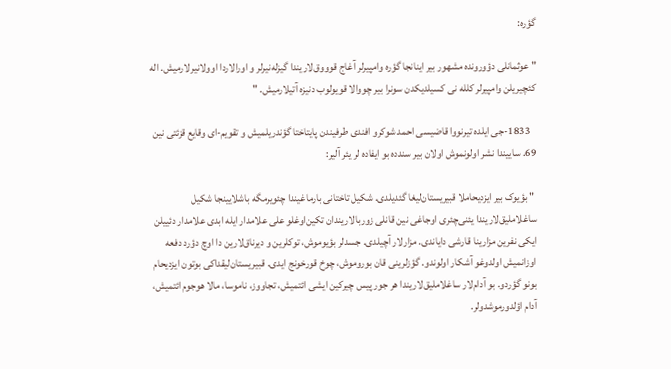گؤره:

" عوثمانلی دؤورونده مشهور بیر اینانجا گؤره وامپیرلر آغاج قوووق‌لاریندا گیزله‌نیرلر و اورالاردا اوولانیرلارمیش. اله کئچیریلن وامپیرلر کلله نی کسیلدیکدن سونرا بیر چووالا قویولوب دنیزه آتیلارمیش. "

   1833-جی ایلده تیرنووا قاضیسی احمد شوکرو افندی طرفیندن پایتاختا گؤندریلمیش و تقویم-ای وقایع قزئتی نین 69. ساییندا نشر اولونموش اولان بیر سندده بو ایفاده لر یئر آلیر:

 " بؤیوک بیر ایزدیحاملا قبیریستان‌لیغا گئدیلدی. شکیل تاختانی بارماغیندا چئویرمگه باشلایینجا شکیل ساغلاملیق‌لاریندا یئنی‌چئری اوجاغی نین قانلی زوربالاریندان تکین‌اوغلو علی علامدار ایله ابدی علامدار دئییلن ایکی نفرین مزارینا قارشی دایاندی. مزارلار آچیلدی. جسدلر بؤیوموش، توکلرین و دیرناق‌لارین دا اوچ دؤرد دفعه  اوزانمیش اولدوغو آشکار اولوندو. گؤزلرینی قان بوروموش، چوخ قورخونج ایدی. قبیریستان‌لیقداکی بوتون ایزدیحام بونو گؤردو. بو آدام‌لار ساغلاملیق‌لاریندا هر جور پیس چیرکین ایشی ائتمیش، تجاووز، ناموسا، مالا هوجوم ائتمیش، آدام اؤلدورموشدولر.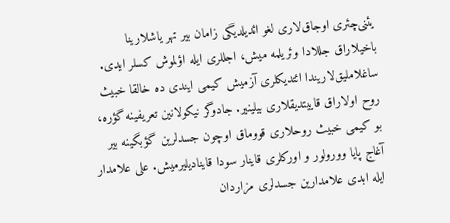یئنی‌چئری اوجاق‌لاری لغو ائدیلدیگی زامان بیر تهر یاشلارینا باخیلاراق جللادا وئریلمه میش، اجللری ایله اؤلموش کسلر ایدی. ساغلاملیق‌لاریندا ائتدیکلری آزمیش کیمی ایندی ده خالقا خبیث روح اولاراق قاییتدیقلاری بیلینیر. جادوگر نیکولانین تعریفینه گؤره، بو کیمی خبیث روحلاری قووماق اوچون جسدلرین گؤبگینه بیر آغاج پایا وورولور و اورکلری قاینار سودا قاینادیلیرمیش. علی علامدار ایله ابدی علامدارین جسدلری مزاردان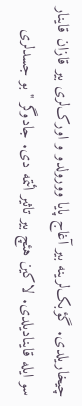چیخاریلدی. گؤبک‌لرینه بیر آغاج پایا وورولدو و اورک‌لری بیر قازان قاینار سو ایله قاینادیلدی. لاکین هئچ بیر تاثیر ائتمه دی. جادوگر " بو جسدلری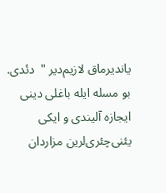یاندیرماق لازیم‌دیر "  دئدی. بو مسله ایله باغلی دینی ایجازه آلیندی و ایکی یئنی‌چئری‌لرین مزاردان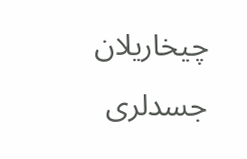چیخاریلان جسدلری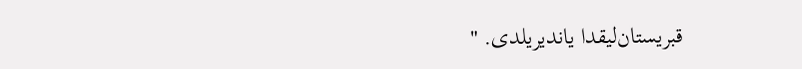قبریستان‌لیقدا یاندیریلدی. "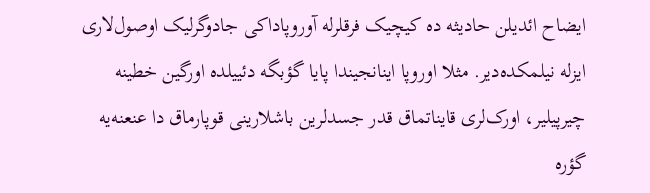ایضاح ائدیلن حادیثه ده کیچیک فرقلرله آوروپاداکی جادوگرلیک اوصول‌لاری ایزله نیلمکده‌دیر. مثلا اوروپا اینانجیندا پایا گؤبگه دئییلده اورگین خطینه چیرپیلیر، اورک‌لری قایناتماق قدر جسدلرین باشلارینی قوپارماق دا عنعنه‌یه گؤره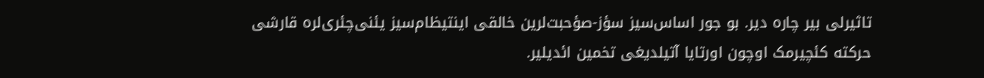تاثیرلی بیر چاره دیر. بو جور اساس‌سیز سؤز-صؤحبت‌لرین خالقی اینتیظام‌سیز یئنی‌چئری‌لره قارشی حرکته کئچیرمک اوچون اورتایا آتیلدیغی تخمین ائدیلیر.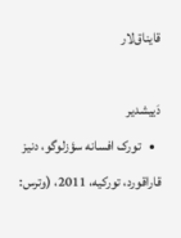قایناق‌لار

دَییشدیر
  •   تورک افسانه سؤزلوگو، دنیز قاراقورد، تورکیه، 2011، (وترس: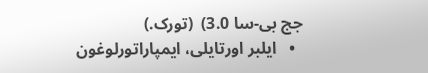جج بی-سا 3.0)  (تورک.)
  •   ایلبر اورتایلی، ایمپاراتورلوغون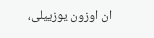ان اوزون یوزییلی،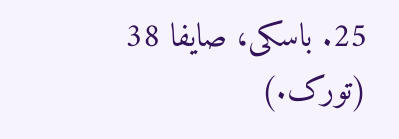25. باسکی، صایفا 38  (تورک.)